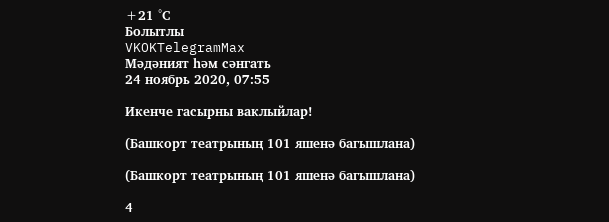+21 °С
Болытлы
VKOKTelegramMax
Мәдәният һәм сәнгать
24 ноябрь 2020, 07:55

Икенче гасырны ваклыйлар!

(Башкорт театрының 101 яшенә багышлана)

(Башкорт театрының 101 яшенә багышлана)

4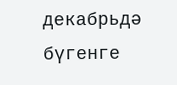декабрьдә бүгенге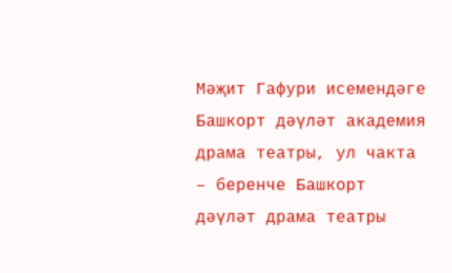Мәҗит Гафури исемендәге Башкорт дәүләт академия драма театры, ул чакта – беренче Башкорт дәүләт драма театры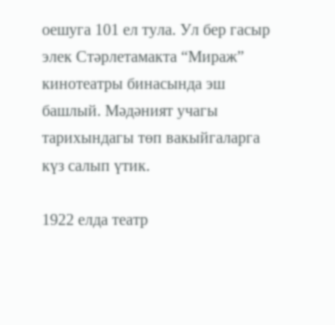оешуга 101 ел тула. Ул бер гасыр элек Стәрлетамакта “Мираж” кинотеатры бинасында эш башлый. Мәдәният учагы тарихындагы төп вакыйгаларга күз салып үтик.

1922 елда театр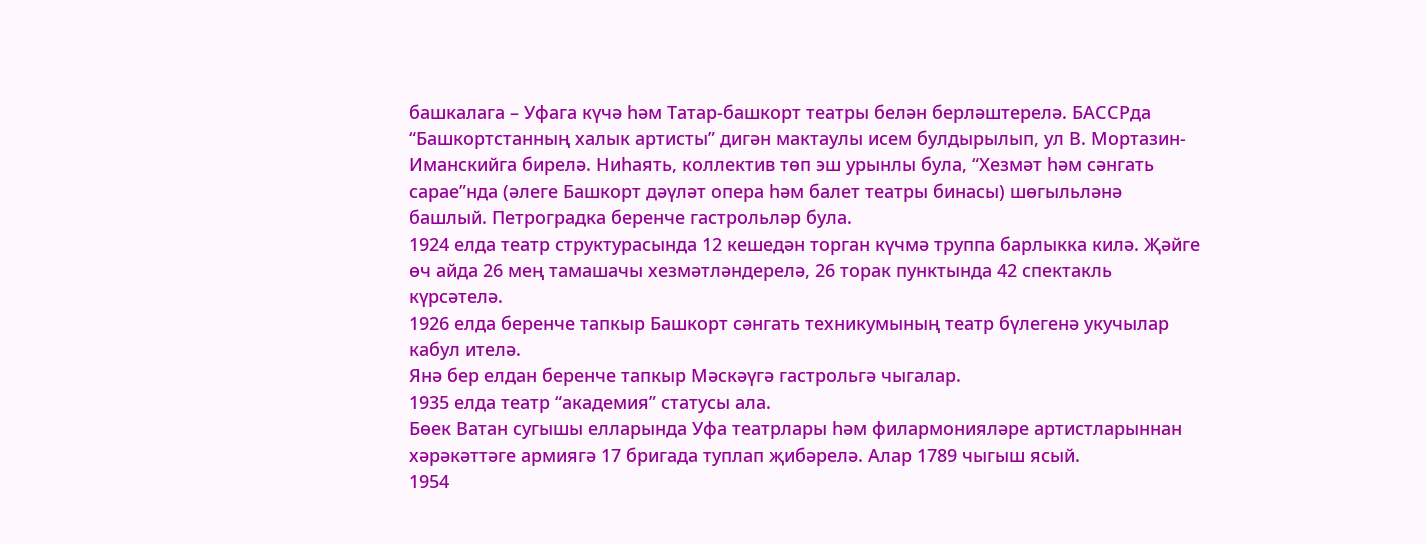башкалага – Уфага күчә һәм Татар-башкорт театры белән берләштерелә. БАССРда “Башкортстанның халык артисты” дигән мактаулы исем булдырылып, ул В. Мортазин-Иманскийга бирелә. Ниһаять, коллектив төп эш урынлы була, “Хезмәт һәм сәнгать сарае”нда (әлеге Башкорт дәүләт опера һәм балет театры бинасы) шөгыльләнә башлый. Петроградка беренче гастрольләр була.
1924 елда театр структурасында 12 кешедән торган күчмә труппа барлыкка килә. Җәйге өч айда 26 мең тамашачы хезмәтләндерелә, 26 торак пунктында 42 спектакль күрсәтелә.
1926 елда беренче тапкыр Башкорт сәнгать техникумының театр бүлегенә укучылар кабул ителә.
Янә бер елдан беренче тапкыр Мәскәүгә гастрольгә чыгалар.
1935 елда театр “академия” статусы ала.
Бөек Ватан сугышы елларында Уфа театрлары һәм филармонияләре артистларыннан хәрәкәттәге армиягә 17 бригада туплап җибәрелә. Алар 1789 чыгыш ясый.
1954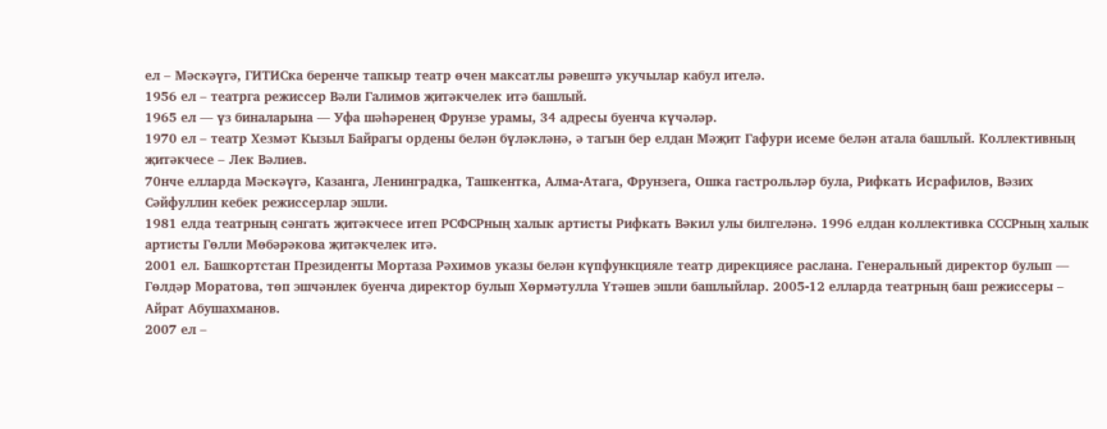ел – Мәскәүгә, ГИТИСка беренче тапкыр театр өчен максатлы рәвештә укучылар кабул ителә.
1956 ел – театрга режиссер Вәли Галимов җитәкчелек итә башлый.
1965 ел — үз биналарына — Уфа шәһәренең Фрунзе урамы, 34 адресы буенча күчәләр.
1970 ел – театр Хезмәт Кызыл Байрагы ордены белән бүләкләнә, ә тагын бер елдан Мәҗит Гафури исеме белән атала башлый. Коллективның җитәкчесе – Лек Вәлиев.
70нче елларда Мәскәүгә, Казанга, Ленинградка, Ташкентка, Алма-Атага, Фрунзега, Ошка гастрольләр була, Рифкать Исрафилов, Вәзих Сәйфуллин кебек режиссерлар эшли.
1981 елда театрның сәнгать җитәкчесе итеп РСФСРның халык артисты Рифкать Вәкил улы билгеләнә. 1996 елдан коллективка СССРның халык артисты Гөлли Мөбәрәкова җитәкчелек итә.
2001 ел. Башкортстан Президенты Мортаза Рәхимов указы белән күпфункцияле театр дирекциясе раслана. Генеральный директор булып — Гөлдәр Моратова, төп эшчәнлек буенча директор булып Хөрмәтулла Үтәшев эшли башлыйлар. 2005-12 елларда театрның баш режиссеры – Айрат Абушахманов.
2007 ел –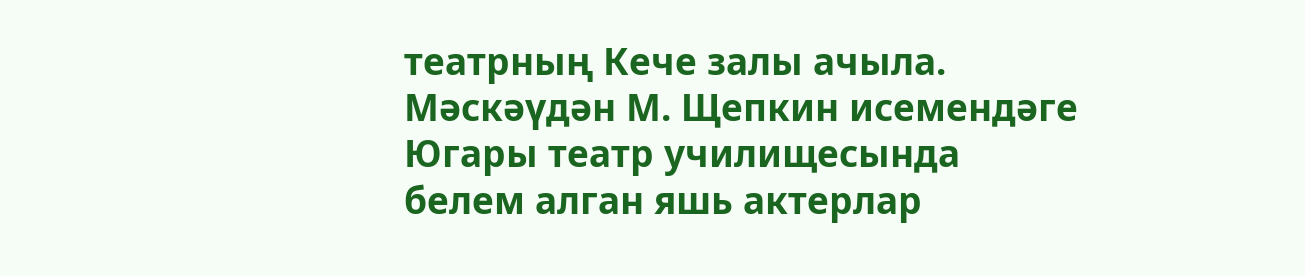театрның Кече залы ачыла. Мәскәүдән М. Щепкин исемендәге Югары театр училищесында белем алган яшь актерлар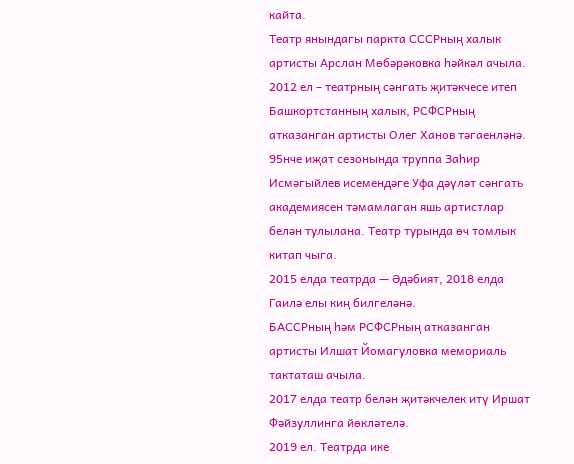кайта.
Театр янындагы паркта СССРның халык артисты Арслан Мөбәрәковка һәйкәл ачыла.
2012 ел – театрның сәнгать җитәкчесе итеп Башкортстанның халык, РСФСРның атказанган артисты Олег Ханов тәгаенләнә.
95нче иҗат сезонында труппа Заһир Исмәгыйлев исемендәге Уфа дәүләт сәнгать академиясен тәмамлаган яшь артистлар белән тулылана. Театр турында өч томлык китап чыга.
2015 елда театрда — Әдәбият, 2018 елда Гаилә елы киң билгеләнә.
БАССРның һәм РСФСРның атказанган артисты Илшат Йомагуловка мемориаль тактаташ ачыла.
2017 елда театр белән җитәкчелек итү Иршат Фәйзуллинга йөкләтелә.
2019 ел. Театрда ике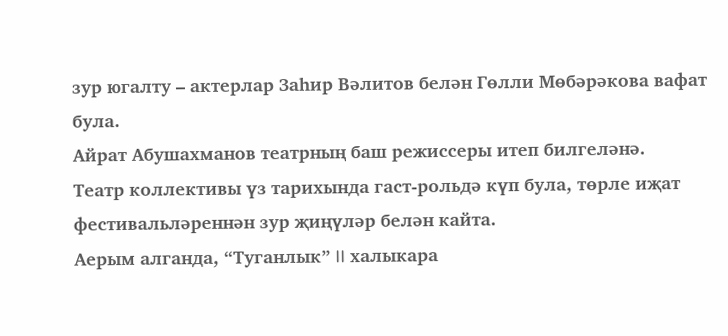зур югалту – актерлар Заһир Вәлитов белән Гөлли Мөбәрәкова вафат була.
Айрат Абушахманов театрның баш режиссеры итеп билгеләнә.
Театр коллективы үз тарихында гаст-рольдә күп була, төрле иҗат фестивальләреннән зур җиңүләр белән кайта.
Аерым алганда, “Туганлык” II халыкара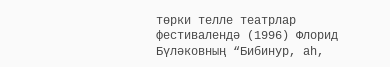төрки телле театрлар фестивалендә (1996) Флорид Бүләковның “Бибинур, аһ,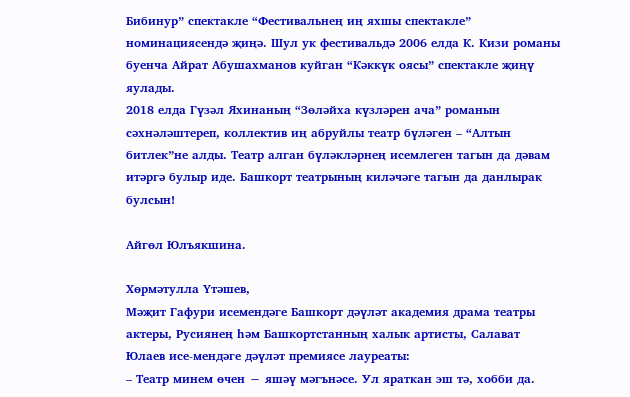Бибинур” спектакле “Фестивальнең иң яхшы спектакле” номинациясендә җиңә. Шул ук фестивальдә 2006 елда К. Кизи романы буенча Айрат Абушахманов куйган “Кәккүк оясы” спектакле җиңү яулады.
2018 елда Гүзәл Яхинаның “Зөләйха күзләрен ача” романын сәхнәләштереп, коллектив иң абруйлы театр бүләген – “Алтын битлек”не алды. Театр алган бүләкләрнең исемлеген тагын да дәвам итәргә булыр иде. Башкорт театрының киләчәге тагын да данлырак булсын!

Айгөл Юлъякшина.

Хөрмәтулла Үтәшев,
Мәҗит Гафури исемендәге Башкорт дәүләт академия драма театры актеры, Русиянең һәм Башкортстанның халык артисты, Салават Юлаев исе-мендәге дәүләт премиясе лауреаты:
– Театр минем өчен − яшәү мәгънәсе. Ул яраткан эш тә, хобби да.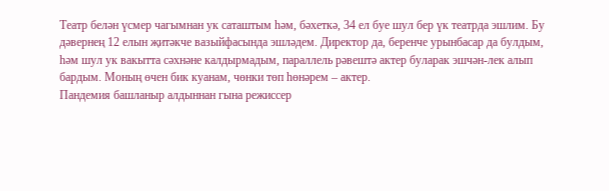Театр белән үсмер чагымнан ук саташтым һәм, бәхеткә, 34 ел буе шул бер үк театрда эшлим. Бу дәвернең 12 елын җитәкче вазыйфасында эшләдем. Директор да, беренче урынбасар да булдым, һәм шул ук вакытта сәхнәне калдырмадым, параллель рәвештә актер буларак эшчән-лек алып бардым. Моның өчен бик куанам, чөнки төп һөнәрем – актер.
Пандемия башланыр алдыннан гына режиссер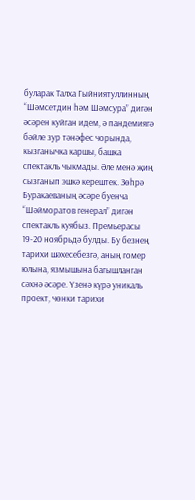буларак Талха Гыйниятуллинның “Шәмсетдин һәм Шәмсура” дигән әсәрен куйган идем, ә пандемиягә бәйле зур тәнәфес чорында, кызганычка каршы, башка спектакль чыкмады. Әле менә җиң сызганып эшкә керештек. Зөһрә Буракаеваның әсәре буенча “Шәйморатов генерал” дигән спектакль куябыз. Премьерасы 19-20 ноябрьдә булды. Бу безнең тарихи шәхесебезгә, аның гомер юлына, язмышына багышланган сәхнә әсәре. Үзенә күрә уникаль проект, чөнки тарихи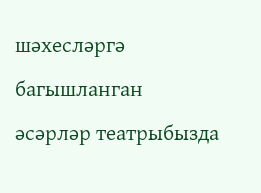шәхесләргә багышланган әсәрләр театрыбызда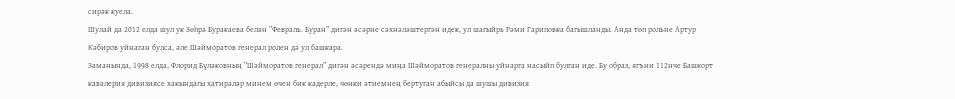сирәк куела.
Шулай да 2012 елда шул ук Зөһрә Буракаева белән “Февраль. Буран” дигән әсәрне сәхнәләштергән идек, ул шагыйрь Рәми Гариповка багышланды. Анда төп рольне Артур Кәбиров уйнаган булса, әле Шәйморатов генерал ролен дә ул башкара.
Заманында, 1998 елда, Флорид Бүләковның “Шәйморатов генерал” дигән әсәрендә миңа Шәйморатов генералны уйнарга насыйп булган иде. Бу образ, ягъни 112нче Башкорт кавалерия дивизиясе хакындагы хатирәләр минем өчен бик кадерле, чөнки әтиемнең бертуган абыйсы да шушы дивизия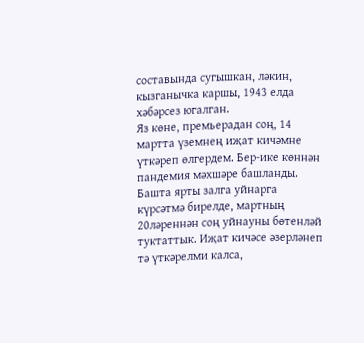составында сугышкан, ләкин, кызганычка каршы, 1943 елда хәбәрсез югалган.
Яз көне, премьерадан соң, 14 мартта үземнең иҗат кичәмне үткәреп өлгердем. Бер-ике көннән пандемия мәхшәре башланды. Башта ярты залга уйнарга күрсәтмә бирелде, мартның 20ләреннән соң уйнауны бөтенләй туктаттык. Иҗат кичәсе әзерләнеп тә үткәрелми калса,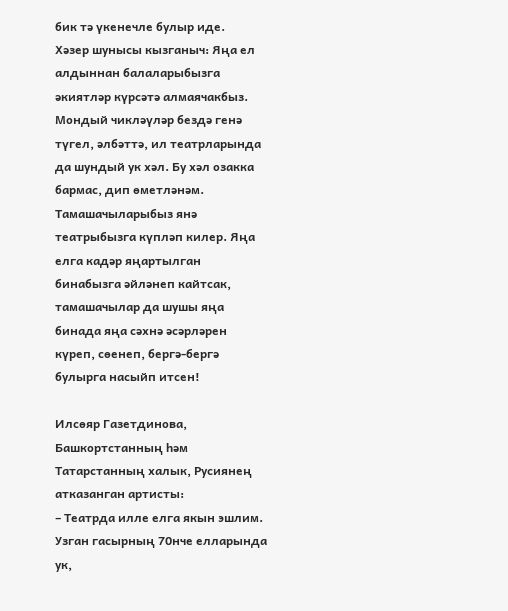бик тә үкенечле булыр иде.
Хәзер шунысы кызганыч: Яңа ел алдыннан балаларыбызга әкиятләр күрсәтә алмаячакбыз. Мондый чикләүләр бездә генә түгел, әлбәттә, ил театрларында да шундый ук хәл. Бу хәл озакка бармас, дип өметләнәм. Тамашачыларыбыз янә театрыбызга күпләп килер. Яңа елга кадәр яңартылган бинабызга әйләнеп кайтсак, тамашачылар да шушы яңа бинада яңа сәхнә әсәрләрен күреп, сөенеп, бергә-бергә булырга насыйп итсен!

Илсөяр Газетдинова,
Башкортстанның һәм Татарстанның халык, Русиянең атказанган артисты:
– Театрда илле елга якын эшлим. Узган гасырның 70нче елларында ук,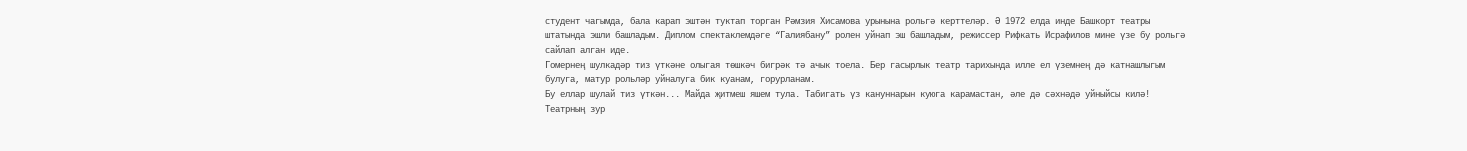студент чагымда, бала карап эштән туктап торган Рәмзия Хисамова урынына рольгә керттеләр. Ә 1972 елда инде Башкорт театры штатында эшли башладым. Диплом спектаклемдәге “Галиябану” ролен уйнап эш башладым, режиссер Рифкать Исрафилов мине үзе бу рольгә сайлап алган иде.
Гомернең шулкадәр тиз үткәне олыгая төшкәч бигрәк тә ачык тоела. Бер гасырлык театр тарихында илле ел үземнең дә катнашлыгым булуга, матур рольләр уйналуга бик куанам, горурланам.
Бу еллар шулай тиз үткән... Майда җитмеш яшем тула. Табигать үз кануннарын куюга карамастан, әле дә сәхнәдә уйныйсы килә!
Театрның зур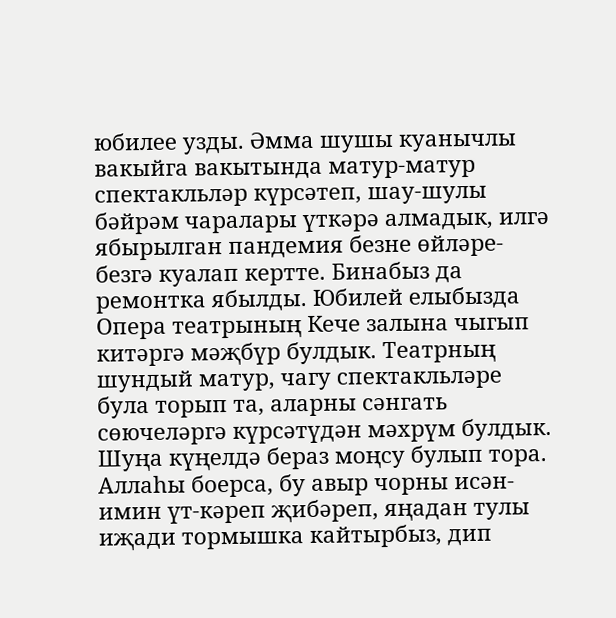юбилее узды. Әмма шушы куанычлы вакыйга вакытында матур-матур спектакльләр күрсәтеп, шау-шулы бәйрәм чаралары үткәрә алмадык, илгә ябырылган пандемия безне өйләре-безгә куалап кертте. Бинабыз да ремонтка ябылды. Юбилей елыбызда Опера театрының Кече залына чыгып китәргә мәҗбүр булдык. Театрның шундый матур, чагу спектакльләре була торып та, аларны сәнгать сөючеләргә күрсәтүдән мәхрүм булдык. Шуңа күңелдә бераз моңсу булып тора. Аллаһы боерса, бу авыр чорны исән-имин үт-кәреп җибәреп, яңадан тулы иҗади тормышка кайтырбыз, дип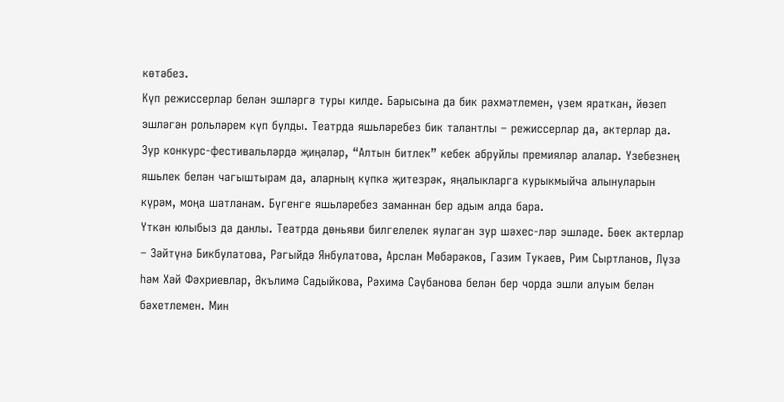көтәбез.
Күп режиссерлар белән эшләргә туры килде. Барысына да бик рәхмәтлемен, үзем яраткан, йөзеп эшләгән рольләрем күп булды. Театрда яшьләребез бик талантлы – режиссерлар да, актерлар да. Зур конкурс-фестивальләрдә җиңәләр, “Алтын битлек” кебек абруйлы премияләр алалар. Үзебезнең яшьлек белән чагыштырам да, аларның күпкә җитезрәк, яңалыкларга курыкмыйча алынуларын күрәм, моңа шатланам. Бүгенге яшьләребез заманнан бер адым алда бара.
Үткән юлыбыз да данлы. Театрда дөньяви билгелелек яулаган зур шәхес-ләр эшләде. Бөек актерлар – Зәйтүнә Бикбулатова, Рәгыйдә Янбулатова, Арслан Мөбәрәков, Газим Тукаев, Рим Сыртланов, Лүзә һәм Хәй Фәхриевлар, Әкълимә Садыйкова, Рәхимә Сәүбанова белән бер чорда эшли алуым белән бәхетлемен. Мин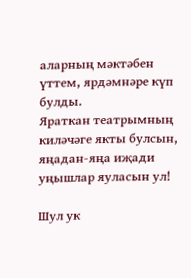аларның мәктәбен үттем, ярдәмнәре күп булды.
Яраткан театрымның киләчәге якты булсын, яңадан-яңа иҗади уңышлар яуласын ул!

Шул ук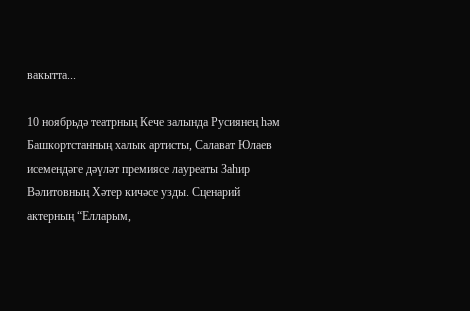вакытта...

10 ноябрьдә театрның Кече залында Русиянең һәм Башкортстанның халык артисты, Салават Юлаев исемендәге дәүләт премиясе лауреаты Заһир Вәлитовның Хәтер кичәсе узды. Сценарий актерның “Елларым,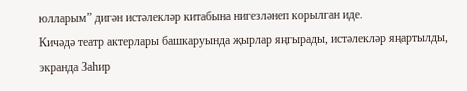юлларым” дигән истәлекләр китабына нигезләнеп корылган иде.
Кичәдә театр актерлары башкаруында җырлар яңгырады, истәлекләр яңартылды, экранда Заһир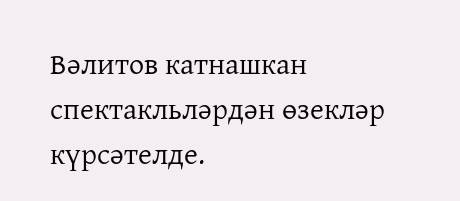Вәлитов катнашкан спектакльләрдән өзекләр күрсәтелде.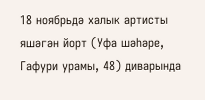18 ноябрьдә халык артисты яшәгән йорт (Уфа шәһәре, Гафури урамы, 48) диварында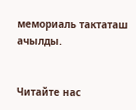мемориаль тактаташ ачылды.


Читайте нас